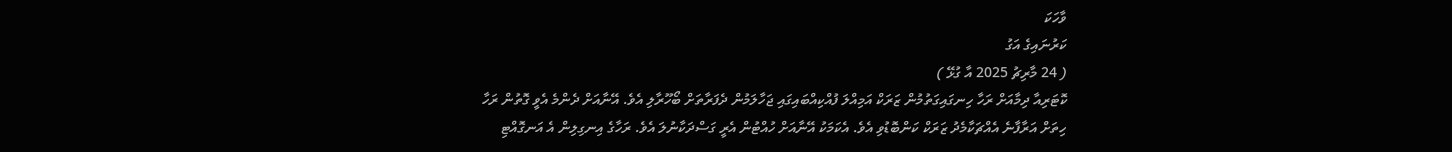ވާހަކަ
ކަރުނައިގެ އަގު
( 24 މާރިޗު 2025 އާ ގުޅޭ )
ކޮޓަރިއާ ދިމާއަށް ރަހާ ހިނގައިގަތުމުން ޒަރަކް އަމިއްލަ ފުއްކިއްބައިގައި ޖަހާލަމުން ދެފަރާތަށް ބޯހޫރާލި އެވެ. އޭނާއަށް ދެންމެ އެވީ ގޮތުން ރަހާ ހިތަށް އަރާފާނެ އެއްޗަކާމެދު ޒަރަކް ކަންބޮޑުވި އެވެ. އެކަމަކު އޭނާއަށް ހުއްޓުން އެރީ ގަސްދަކާނުލަ އެވެ. ރަހާގެ އިނގިލިން އެ އަނގޮއްޓި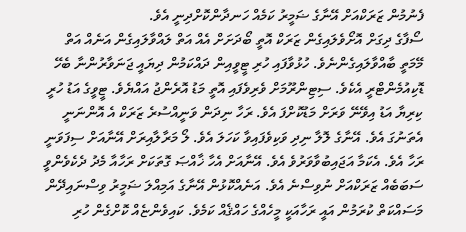ފެނުމުން ޒަރަކްއަށް އޭނާގެ ޟަމީރު ކަމެއް ހަނދާންކޮށްދިނީ އެވެ.
ސޯފާގެ ދިގަށް އޮށޯވެލައިގެން ޒަރަކް އޮތީ ބޯދަށަށް އެއް އަތް ލައްވާލައިގެން އަނެއް އަތް މޭމަތީ ބާއްވާލައިގެންނެވެ. ހުޅުވާފައި ހުރި ޓީވީއިން ދައްކަމުން ދިޔައީ ޖަނަވާރުންނާ ބެހޭ ޑޮކިއުމެންޓްރީ އެކެވެ. ސިޓިންރޫމަށް ވެރިވެފައި އޮތީ މަޑު އޮރެންޖު އައްޔެވެ. ޓީވީގެ އަޑު ހުރީ ކިރިޔާ އަޑު އިވޭނޭ ވަރަށް މަޑުކޮށްފަ އެވެ. ރަހާ ނިދަން ވަނީއްސުރެ ޒަރަކް އެ އޮންނަނީ އެތަނުގަ އެވެ. އޭނާގެ ލޮލާ ނިދި ވަކިވެފައިވާ ކަހަލަ އެވެ. ލޯ މަރާލާއިރަށް އޭނާއަށް ސިފަވަނީ ރަހާ އެވެ. އެކަމާ އަޖައިބުވާވަރުވެ އެވެ. އޭނާއަށް އެހާ ޚާއްޞަ ގޮތަކަށް ރަހާއާ މެދު ދެކެވެންވީ ސަބަބެއް ޒަރަކްއަށް ނުވިސްނެ އެވެ. އަނެއްކޮޅުން އޭނާގެ އަމިއްލަ ޟަމީރު ވިސްނައިދޭން މަސައްކަތް ކުރަމުން އައީ ރަހާއަކީ މީހެއްގެ ހައްޤެއް ކަމެވެ. ކައިވެންޏެއް ކޮށްގެން ހުރި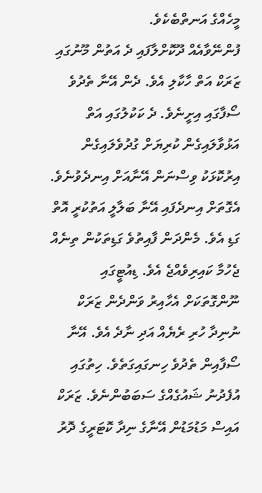މީހެއްގެ އަނތްބެކެވެ.
ފުންނޭވާއެއް ދޫކޮށްލާފައި ދެ އަތުން މޫނުގައި ޒަރަކް އަތް ހާކާލި އެވެ. ދެން އޭނާ ތެދުވެ ސޯފާގައި އިށީނެވެ. ދެ ކަކުލުގައި އަތް އަޅުވާލައިގެން ކުރިޔަށް ގުދުވެލައިގެން އިރުކޮޅަކު ވިސްނަން އޭނާއަށް އިނދެވުނެވެ. އެގޮތަށް އިނދެފައި އޭނާ ބަލާލީ އަތުކުރީ އޮތް ގަޑި އެވެ. މެންދަން ފާއިތުވެ ގަޑިތަކުން ތިނެއް ޖެހުމާ ކައިރިވެއްޖެ އެވެ. ޑިއުޓީގައި ނޫންގޮތަކަށް އެހާއިރު ވަންދެން ޒަރަކް ނުނިދާ ހުރި ރެޔެއް އަދި ނާދެ އެވެ. އޭނާ ސޯފާއިން ތެދުވެ ހިނގައިގަތެވެ. ހިތުގައި އުފެދުނު ޝައުގެއްގެ ސަބަބުންނެވެ. ޒަރަކް އައިސް މަޑުމަޑުން އޭނާގެ ނިދާ ކޮޓަރީގެ ދޮރު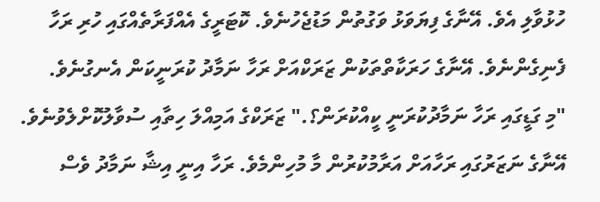ހުޅުވާލި އެވެ. އޭނާގެ ފިޔަވަޅު ވަގުތުން މަޑުޖެހުނެވެ. ކޮޓަރީގެ އެއްފަރާތެއްގައި ހުރި ރަހާ ފެނިގެންނެވެ. އޭނާގެ ހަރަކާތްތަކުން ޒަރަކްއަށް ރަހާ ނަމާދު ކުރަނީކަން އެނގުނެވެ.
"މި ގަޑީގައި ރަހާ ނަމާދުކުރަނީ ކީއްކުރަން؟." ޒަރަކްގެ އަމިއްލަ ހިތާއި ސުވާލުކޮށްލެވުނެވެ. އޭނާގެ ނަޒަރުގައި ރަހާއަށް އަރާމުކުރުން މާ މުހިންމެވެ. ރަހާ އިނީ އިޝާ ނަމާދު ވެސް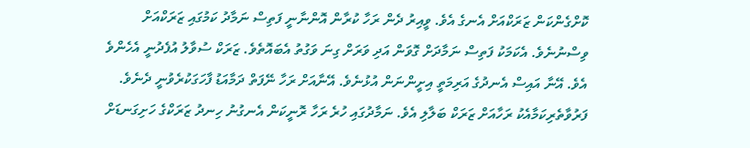ކޮށްގެންކަން ޒަރަކްއަށް އެނގެ އެވެ. ވީއިރު ދެން ރަހާ ކުރާން އޮންނާނީ ފަތިސް ނަމާދު ކަމުގައި ޒަރަކްއަށް ވިސްނުނެވެ. އެކަމަކު ފަތިސް ނަމާދަށް ގޮވަން އަދި ވަރަށް ގިނަ ވަގުތު އެބައޮތެވެ. ޒަރަކް ސުވާލު އުފެދުނީ އެހެންވެ އެވެ. އޭނާ އައިސް އެނދުގެ އަރިމަތީ އިށީންނަން އުޅުނެވެ. އޭނާއަށް ރަހާ ނޭފަތް ދަމާއަޑު ފާހަގަކުރެވުނީ ދެނެވެ. ފަރުވާތެރިކަމާއެކު ރަހާއަށް ޒަރަކް ބަލާލި އެވެ. ނަމާދުގައި ހުރެ ރަހާ ރޮނީކަން އެނގުނު ހިނދު ޒަރަކްގެ ހަށިގަނޑަށް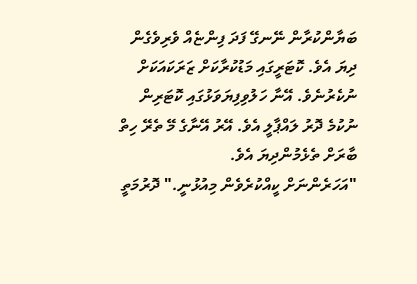ބަޔާންކުރާން ނޭނގޭ ފަދަ ފިންޏެއް ވެރިވެގެން ދިޔަ އެވެ. ކޮޓަރީގައި މަޑުކުރާކަށް ޒަރަކައަކަށް ނުކެރުނެވެ. އޭނާ ހަލުވިފިޔަވަޅުގައި ކޮޓަރިން ނުކުމެ ދޮރު ލައްޕާލީ އެވެ. އޭރު އޭނާގެ މޭ ތެރޭ ހިތް ބާރަށް ތެޅެމުންދިޔަ އެވެ.
"އަހަރެންނަށް ކީއްކުރެވެން މިއުޅުނީ." ދޮރުމަތީ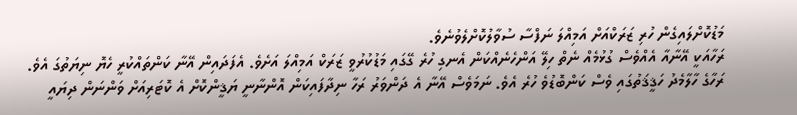މަޑުކޮށްލައިގެން ހުރި ޒަރަކްއަށް އަމިއްލަ ނަފްސާ ސުވާލުކޮށްލެވުނެވެ.
ރަހާއަކީ އޭނާއާ އެއްވެސް ގުޅުމެއް ނެތް ހިލޭ އަންހެނެއްކަން އެނގި ހުރެ ގޭގައި މަޑުކުރުވީ ޒަރަކް އަމިއްލަ އަށެވެ. އެފަދައިން އޭނާ ކަންތައްކުރީ ހެޔޮ ނިޔަތުގަ އެވެ. ރަހާގެ ހާލާމެދު ހަޤީޤަތުގައި ވެސް ކަންބޮޑުވެ ހުރެ އެވެ. ނަމަވެސް އޭނާ އެ ދަންވަރު ރަހާ ނިދާފައިކަން އޮންނާނީ ޔަޤީންކޮށް އެ ކޮޓަރިއަށް ވަންނަން ދިޔައީ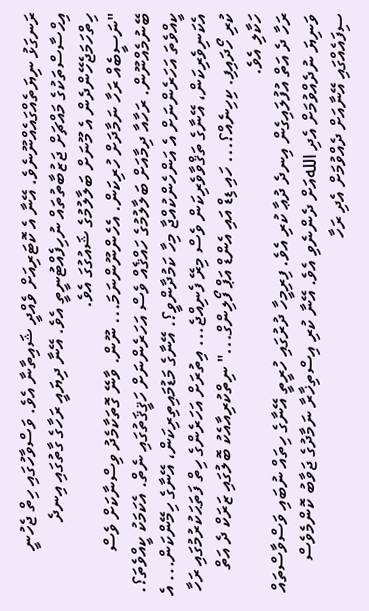ރަނގަޅު ނިޔަތެއްގައެއްނޫނެވެ. އޭނާ އެ ކޮޓަރިއަށް ވެއްދީ ޝައިތާނާ އެވެ. ވަސްވާހުގައި ހިތް ޖެހުނީ އިޙްސާސްތަކުގެ މައްޗަށް ޖަޒުބާތުތައް ނުހިފެއްޓުނީތީ އެވެ. އޭނާ ދިޔައީ ރަހާގެ ގާތުގައި އިނދެ ހިތްހަމަޖެހޭންދެން އެ މޫނަށް ބަލާލުމުގެ ޝައުގުގަ އެވެ.
"ނަސީބެއް ރަހާ ނަމާދަށް ހުރިކަން. އެހެންނޫންނަމަ... ނޫން. ވާނޭ ގޮތަކާމެދު ވިސްނާކަށް ވެސް ބޭނުމެއްނޫން. ރަހާއާ ދިމާއަށް ބަލާލުމުގެ ހައްޤެއް ވެސް އަހަރެންނަށް ހަޤީޤަތުގައި ނެތް. އެކަމަކު ކީއްވެތަ؟. ކީއްވެތަ އަހަރެންނަށް އެ އަންހެންކުއްޖާ މިހާ ކަމުދާންވީ؟. އޭނާގެ މަޑުމައިތިރިކަން، އޭނާގެ ހިމޭންކަން... އެ އެކަނިވެރިކަން، އޭނާގެ ތަޤްވާވެރިކަން ވެސް މިރޭ ފެނިއްޖެ... އިތުރަށް އަހަރެންގެ ހިތް ފަތަޙަކުރުމުގައި ރަހާ ކުރި ހޯދައިފި. ކިހިނެއް؟... ހައި ޑިޑް އައި އެންޑް އަޕް ފޯލިންގް..." ނިތްކުރިއާއެކު ބޮލުގައި ޒަރަކް ދެ އަތް ހަކާލި އެވެ.
ރަހާ ދެ އަތް އުފުލައިގެން އިނދެ ދުޢާ ކުރި އެވެ. ފިރިމީހާ ދުރުގައި ހުރީތީ އޭނާގެ ހިތައް ނުބައި ވަސްވާސްތައް ވަނިޔަ ނުދެއްވުމަށް އެދި اللهއަށް ދެންނެވި އެވެ. އޭނާ ކުރި އިސްތިޚާރާ ނަމާދުގެ ޖަވާބު ކޮންމެވެސް ސިފައެއްގައި އޭނާއަށް ދެއްވުމަށް އެދި ރަހާ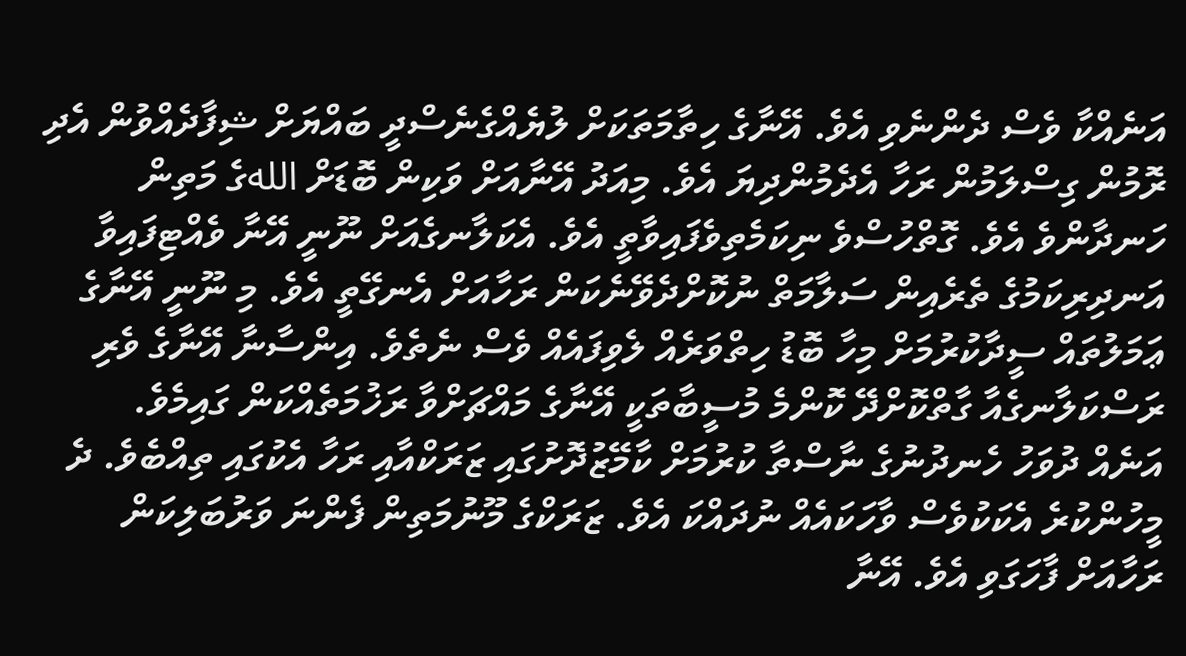އަނެއްކާ ވެސް ދެންނެވި އެވެ. އޭނާގެ ހިތާމަތަކަށް ލުޔެއްގެނެސްދީ ބައްޔަށް ޝިފާދެއްވުން އެދި ރޮމުން ގިސްލަމުން ރަހާ އެދެމުންދިޔަ އެވެ. މިއަދު އޭނާއަށް ވަކިން ބޮޑަށް اللهގެ މަތިން ހަނދާންވެ އެވެ. ގޮތްހުސްވެ ނިކަމެތިވެފައިވާތީ އެވެ. އެކަލާނގެއަށް ނޫނީ އޭނާ ވެއްޓިފައިވާ އަނދިރިކަމުގެ ތެރެއިން ސަލާމަތް ނުކޮށްދެވޭނެކަން ރަހާއަށް އެނގޭތީ އެވެ. މި ނޫނީ އޭނާގެ ޢަމަލުތައް ސީދާކުރުމަށް މިހާ ބޮޑު ހިތްވަރެއް ލެވިފައެއް ވެސް ނެތެވެ. އިންސާނާ އޭނާގެ ވެރި ރަސްކަލާނގެއާ ގާތްކޮށްދޭ ކޮންމެ މުސީބާތަކީ އޭނާގެ މައްޗަށްވާ ރަޚުމަތެއްކަން ގައިމެވެ.
އަނެއް ދުވަހު ހެނދުނުގެ ނާސްތާ ކުރުމަށް ކާމޭޒުދޮށުގައި ޒަރަކްއާއި ރަހާ އެކުގައި ތިއްބެވެ. ދެ މީހުންކުރެ އެކަކުވެސް ވާހަކައެއް ނުދައްކަ އެވެ. ޒަރަކްގެ މޫނުމަތިން ފެންނަ ވަރުބަލިކަން ރަހާއަށް ފާހަގަވި އެވެ. އޭނާ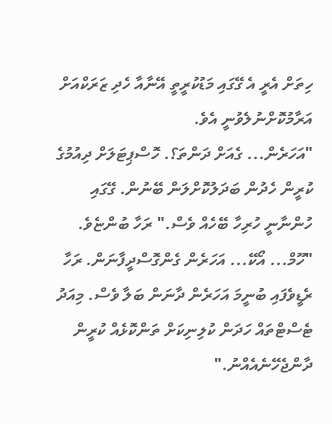ހިތަށް އެރީ އެ ގޭގައި މަޑުކުރީތީ އޭނާއާ ހެދި ޒަރަކްއަށް އަރާމުކޮށްނުލެވުނީ އެވެ.
"އަހަރެން... ގެއަށް ދަންތަ؟. ހޮސްޕިޓަލަށް ދިއުމުގެ ކުރީން ހެދުން ބަދަލުކޮށްލަން ބޭނުން. ގޭގައި ހުންނާނީ ހުރިހާ ބޭހެއް ވެސް." ރަހާ ބުންޏެވެ.
"ހޫމް... އޯކޭ... އަހަރެން ގެންގޮސްދީފާނަން. ރަހާ ރެޑީވެފައި ބުނީމަ އަހަރެން ދާނަން ބަލާ ވެސް. މިއަދު ޓެސްޓްތައް ހަދަން ކުލިނިކަށް ތަންކޮޅެއް ކުރީން ދާންޖެހޭނެއެއްނު."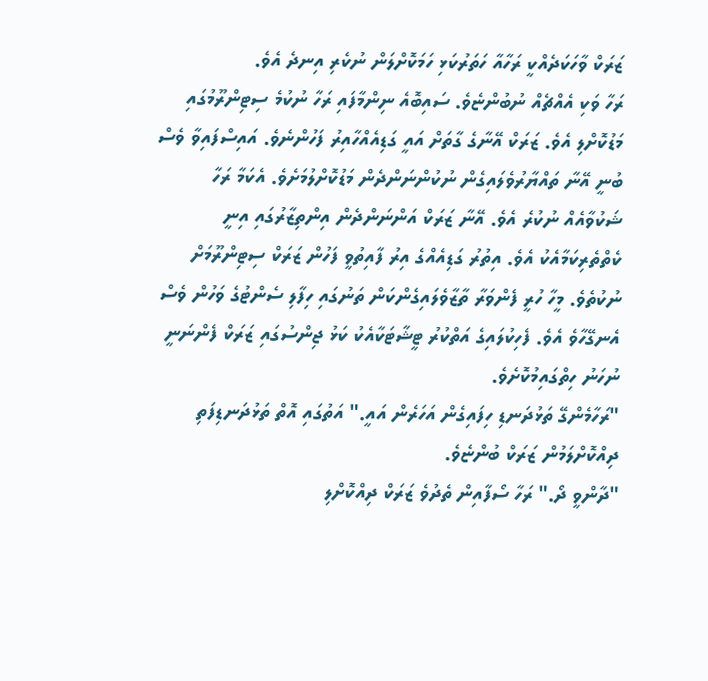ޒަރަކް ވާހަކަދެއްކީ ރަހާއާ ހަތަރުކަޅި ހަމަކޮށްލަން ނުކެރި އިނދެ އެވެ.
ރަހާ ވަކި އެއްޗެއް ނުބުންޏެވެ. ސައިބޮއެ ނިންމާފައި ރަހާ ނުކުމެ ސިޓިންރޫމުގައި މަޑުކޮށްލި އެވެ. ޒަރަކް އޭނާގެ ގާތަށް އައީ ގަޑިއެއްހާއިރު ފަހުންނެވެ. އައިސްފައިވާ ވެސް ބުނީ އޭނާ ތައްޔާރުވެލައިގެން ނުކުންނަންދެން މަޑުކޮށްލުމަށެވެ. އެކަމާ ރަހާ ޝަކުވާއެއް ނުކުރެ އެވެ. އޭނާ ޒަރަކް އަންނަންދެން އިންތިޒާރުގައި އިނީ ކެތްތެރިކަމާއެކު އެވެ. އިތުރު ގަޑިއެއްގެ އިރު ފާއިތުވީ ފަހުން ޒަރަކް ސިޓިންރޫމަށް ނުކުތެވެ. މީހާ ހުރީ ފެންވަރާ ތާޒާވެލައިގެންކަން ތަނުގައި ހިފާލި ސެންޓުގެ ވަހުން ވެސް އެނގޭހާވެ އެވެ. ފެހިކުލައިގެ އަތްކުރު ޓީޝާޓަކާއެކު ކަޅު ޖިންސުގައި ޒަރަކް ފެންނަނީ ނުހަނު ހިތްގައިމުކޮށެވެ.
"ރަހާމެންގޭ ތަޅުދަނޑި ހިފައިގެން އަހަރެން އައީ." އަތުގައި އޮތް ތަޅުދަނޑިފަތި ދިއްކޮށްލަމުން ޒަރަކް ބުންޏެވެ.
"ދާންވީ ދޯ." ރަހާ ސޯފާއިން ތެދުވެ ޒަރަކް ދިއްކޮށްލި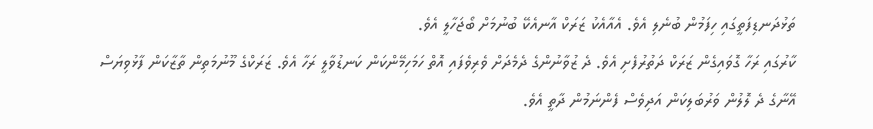ތަޅުދަނޑިފަތީގައި ހިފަމުން ބުނެލި އެވެ. އެއާއެކު ޒަރަކް އާނއެކޭ ބުނުމަށް ބޯޖަހާލީ އެވެ.
ކާރުގައި ރަހާ ގޮވައިގެން ޒަރަކް ދަތުރުފެށި އެވެ. ދެ ޒުވާނުންގެ ދެމެދަށް ވެރިވެފައި އޮތް ހަމަހިމޭންކަން ކަނޑުވާލީ ރަހާ އެވެ. ޒަރަކްގެ މޫނުމަތިން ތާޒާކަން ފާޅުވިޔަސް އޭނާގެ ދެ ލޮލުން ވަރުބަލިކަން އަދިވެސް ފެންނަމުން ދާތީ އެވެ.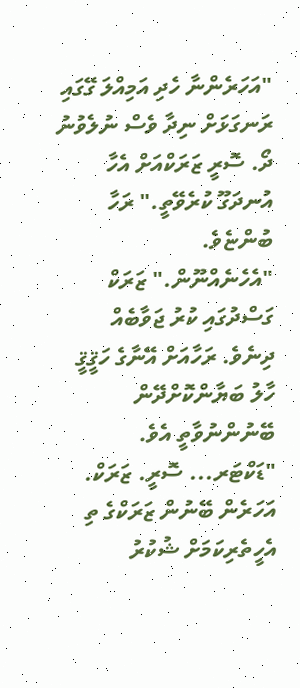"އަހަރެންނާ ހެދި އަމިއްލަ ގޭގައި ރަނގަޅަށް ނިދާ ވެސް ނުލެވުނު ދޯ. ސޮރީ ޒަރަކްއަށް އެހާ އުނދަގޫ ކުރެވޭތީ." ރަހާ ބުންޏެވެ.
"އެހެނެއްނޫން." ޒަރަކް ގަސްދުގައި ކުރު ޖަވާބެއް ދިނެވެ. ރަހާއަށް އޭނާގެ ހަޤީޤީ ހާލު ބަޔާންކޮށްދޭން ބޭނުންނުވާތީ އެވެ.
"ޑަކްޓަރ... ސޮރީ. ޒަރަކް. އަހަރެން ބޭނުން ޒަރަކްގެ ތި އެހީތެރިކަމަށް ޝުކުރު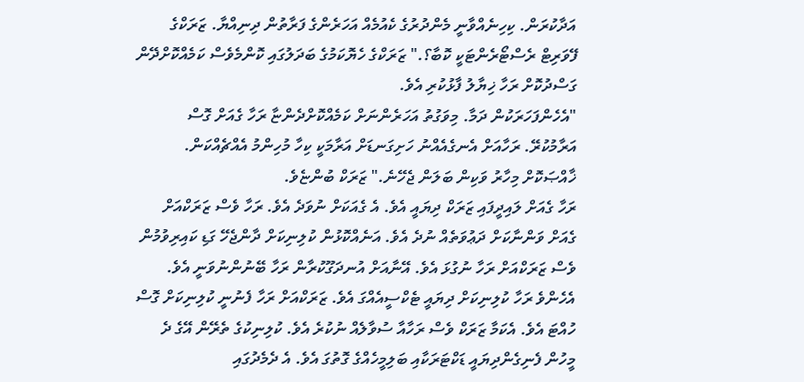އަދާކުރަން. ކިހިނެއްވާނީ މެންދުރުގެ ކެއުމެއް އަހަރެންގެ ފަރާތުން ދިނިއްޔާ. ޒަރަކްގެ ފޭވަރިޓް ރެސްޓޯރެންޓަކީ ކޮބާ؟." ޒަރަކްގެ ހެޔޮކަމުގެ ބަދަލުގައި ކޮންމެވެސް ކަމެއްކޮށްދޭން ގަސްދުކޮށް ރަހާ ޚިޔާލު ފާޅުކުރި އެވެ.
"އެހެންފަހަރަކުން ދަމާ. މިވަގުތު އަހަރެންނަށް ކަމެއްކޮށްދެންޏާ ރަހާ ގެއަށް ގޮސް އަރާމުކުރޭ. ރަހާއަށް އެނގެއެއްނު ހަށިގަނޑަށް އަރާމަކީ ކިހާ މުހިންމު އެއްޗެއްކަން. ޚާއްޞަކޮށް މިހާރު ވަކިން ބަލަން ޖެހޭނެ." ޒަރަކް ބުންޏެވެ.
ރަހާ ގެއަށް ލައިދީފައި ޒަރަކް ދިޔައީ އެވެ. އެ ގެއަކަށް ނުވަދެ އެވެ. ރަހާ ވެސް ޒަރަކްއަށް ގެއަށް ވަންނާކަށް ދަޢުވަތެއް ނުދެ އެވެ. އަނެއްކޮޅުން ކުލިނިކަށް ދާންޖެހޭ ގަޑި ކައިރިވުމުން ވެސް ޒަރަކްއަށް ރަހާ ނުގުޅަ އެވެ. އޭނާއަށް އުނދަގޫކުރާން ރަހާ ބޭނުންނުވަނީ އެވެ. އެހެންވެ ރަހާ ކުލިނިކަށް ދިޔައީ ޓެކްސީއެއްގަ އެވެ. ޒަރަކްއަށް ރަހާ ފެނުނީ ކުލިނިކަށް ގޮސް ހުއްޓަ އެވެ. އެކަމާ ޒަރަކް ވެސް ރަހާއާ ސުވާލެއް ނުކުރެ އެވެ. ކުލިނިކުގެ ތެރޭން އޭގެ ދެ މީހުން ފެނިގެންދިޔައީ ޑަކްޓަރަކާއި ބަލިމީހެއްގެ ގޮތުގަ އެވެ. އެ ދެމެދުގައި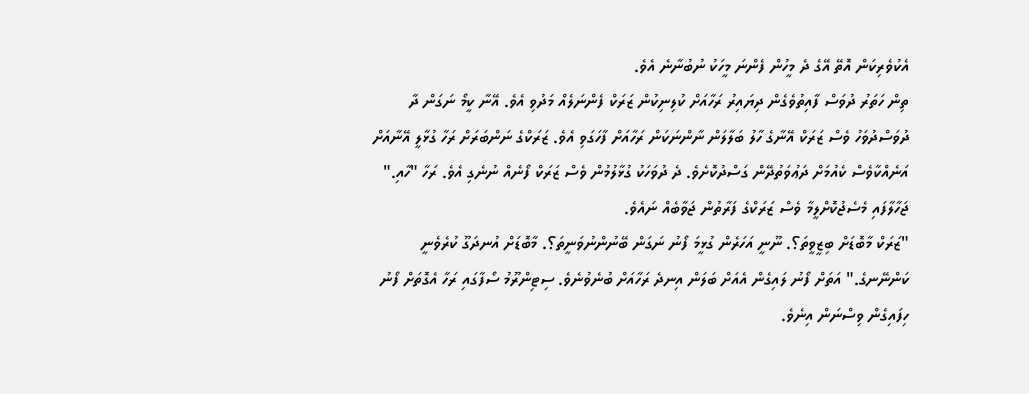އެކުވެރިކަން އޮތޭ އޭގެ ދެ މީހުން ފެންނަ މީހަކު ނުބުނާނެ އެވެ.
ތިން ހަތަރު ދުވަސް ފާއިތުވެގެން ދިޔައިރު ރަހާއަށް ކުލިނިކުން ޒަރަކް ފެންނަލެއް މަދުވި އެވެ. އޭނާ ކީމޯ ނަގަން ދާ ދުވަސްދުވަހު ވެސް ޒަރަކް އޭނާގެ ހާލު ބަލާލަން ނާންނަކަން ރަހާއަށް ފާހަގަވި އެވެ. ޒަރަކްގެ ނަންބަރަށް ރަހާ ގުޅާލީ އޭނާއަށް އަނެއްކާވެސް ކެއުމަށް ދަޢުވަތުދޭން ގަސްދުކޮށެވެ. ދެ ދުވަހަކު ގުޅާލުމުން ވެސް ޒަރަކް ފޯނެއް ނުނެގި އެވެ. ރަހާ "ހާއި." ޖަހާލާފައި މެސެޖުކޮށްލީމާ ވެސް ޒަރަކްގެ ފަރާތުން ޖަވާބެއް ނައެވެ.
"ޒަރަކް މާބޮޑަށް ބިޒީވީތަ؟. ނޫނީ އަހަރެން ގުޅީމަ ފޯނު ނަގަން ބޭނުންނުވަނީތަ؟. މާބޮޑަށް އުނދަގޫ ކުރެވެނީ ކަންނޭނގެ." އަތަށް ފޯނު ލައިގެން އެއަށް ބަލަން އިނދެ ރަހާއަށް ބުނެވުނެވެ. ސިޓިންރޫމު ސޯފާގައި ރަހާ އެގޮތަށް ފޯނު ހިފައިގެން ވިސްނަން އިނެވެ.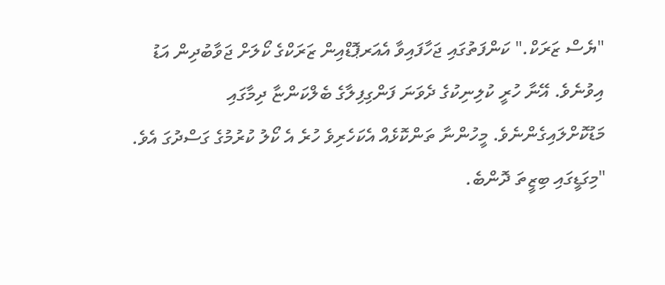"ޔެސް ޒަރަކް." ކަންފަތުގައި ޖަހާފައިވާ އެއަރޕޮޑްއިން ޒަރަކްގެ ކޯލަށް ޖަވާބުދިން އަޑު އިވުނެވެ. އޭނާ ހުރީ ކުލިނިކުގެ ދެވަނަ ފަންގިފިލާގެ ބެލްކަންޏާ ދިމާގައި މަޑުކޮށްލައިގެންނެވެ. މީހުންނާ ތަންކޮޅެއް އެކަހެރިވެ ހުރެ އެ ކޯލު ކުރުމުގެ ގަސްދުގަ އެވެ.
"މިގަޑީގައި ބިޒީތަ ދޮންބެ.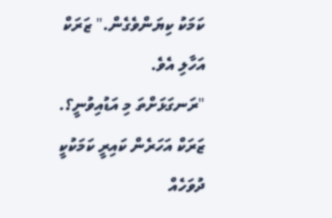ކަމަކު ކިޔަންވެގެން." ޒަރަކް އަހާލި އެވެ.
"ރަނގަޅަށްތަ މި އަޑުއިވުނީ؟. ޒަރަކް އަހަރެން ކައިރީ ކަމަކުކީ ދުވަހެއް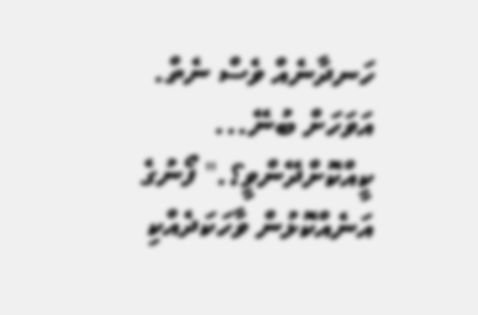ހަނދާނެއް ވެސް ނެތް. އަވަހަށް ބުނޭ... ކީއްކޮށްދޭންވީ؟." ފޯނުގެ އަނެއްކޮޅުން ވާހަކަދެއްކި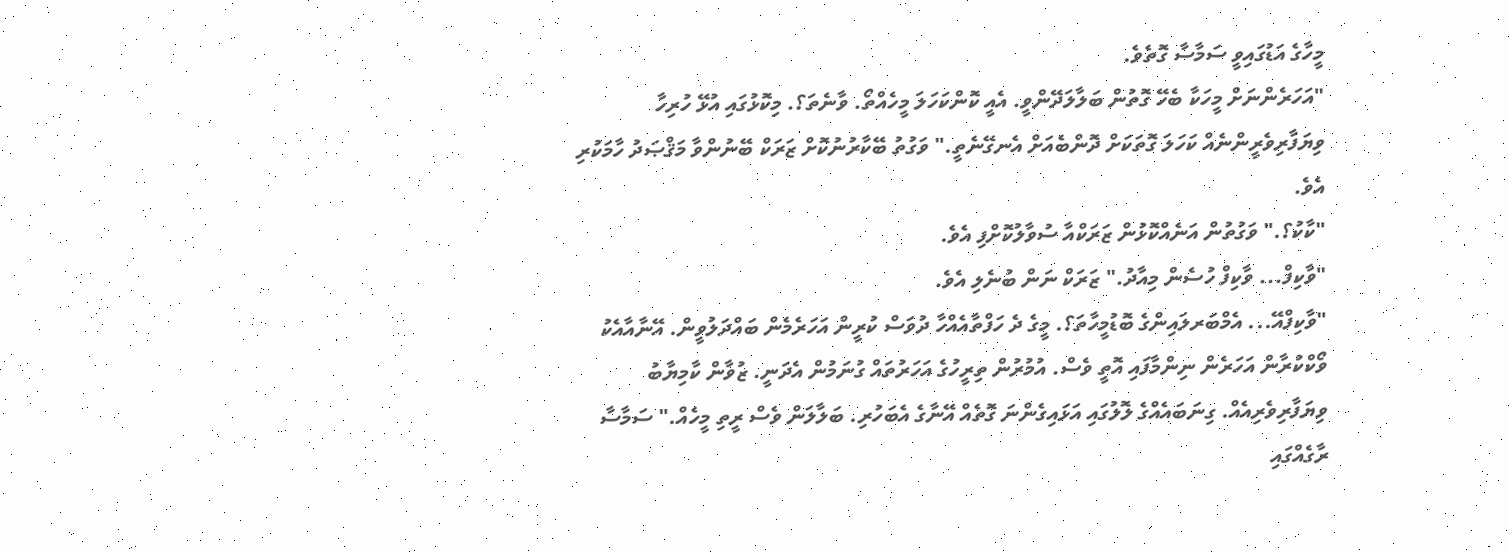މީހާގެ އަޑުގައިވީ ސަމާސާ ގޮތެވެ.
"އަހަރެންނަށް މީހަކާ ބެހޭ ގޮތުން ބަލާލަދޭންވީ. އެއީ ކޮންކަހަލަ މީހެއްތޯ. ވާނެތަ؟. މިކޮޅުގައި އުޅޭ ހުރިހާ ވިޔަފާރިވެރީންނެއް ކަހަލަ ގޮތަކަށް ދޮންބެއަށް އެނގޭނެތީ." ވަގުތު ބޭކާރުނުކޮށް ޒަރަކް ބޭނުންވާ މަޤްޞަދު ހާމަކުރި އެވެ.
"ކާކު؟." ވަގުތުން އަނެއްކޮޅުން ޒަރަކްއާ ސުވާލުކޮށްފި އެވެ.
"ވާކިފް... ވާކިފް ހުސެން މިއާދު." ޒަރަކް ނަން ބުނެލި އެވެ.
"ވާކިފްއޭ... އެމްބަރލައިންގެ ބޮޑުމީހާތަ؟. މީގެ ދެ ހަފްތާއެއްހާ ދުވަސް ކުރީން އަހަރެމެން ބައްދަލުވީން. އޭނާއާއެކު ވޯކްކުރާން އަހަރެން ނިންމާފައި އޮތީ ވެސް. އުމުރުން ތިރީހުގެ އަހަރުތައް ގުނަމުން އެދަނީ. ޒުވާން ކާމިޔާބު ވިޔަފާރިވެރިއެއް. ގިނަބައެއްގެ ލޮލުގައި އަޅައިގެންނަ ގޮތެއް އޭނާގެ އެބަހުރި. ބަލާލަން ވެސް ރީތި މީހެއް." ސަމާސާ ރާގެއްގައި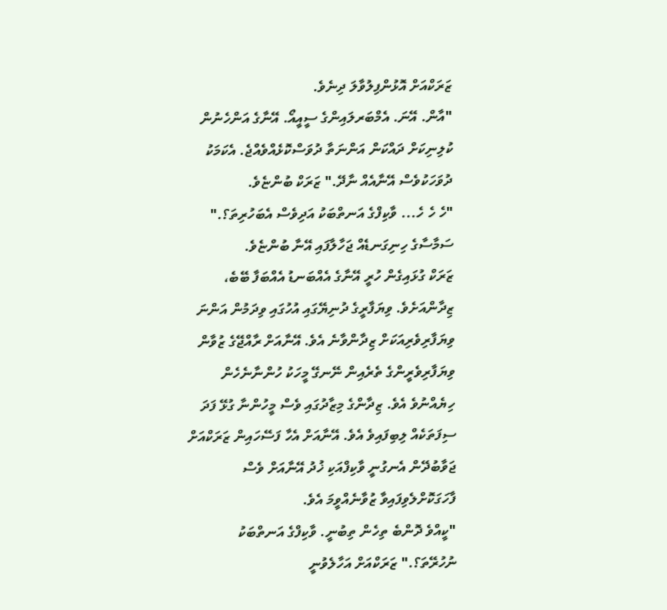ޒަރަކްއަށް އޮޅުންފިލުވާލަ ދިނެވެ.
"އާން. އޭނަ. އެމްބަރލައިންގެ ސީއީއޯ. އޭނާގެ އަންހެނުން ކުލިނިކަށް ދައްކަން އަންނަތާ ދުވަސްކޮޅެއްވެއްޖެ. އެކަމަކު ދުވަހަކުވެސް އޭނާއެއް ނާދޭ." ޒަރަކް ބުންޏެވެ.
"ހެ ހެ ހެ... ވާކިފްގެ އަނތްބަކު އަދިވެސް އެބަހުރިތަ؟." ސަމާސާގެ ހިނިގަނޑެއް ޖަހާލާފައި އޭނާ ބުންޏެވެ.
ޒަރަކް ގުޅައިގެން ހުރީ އޭނާގެ އެއްބަނޑު އެއްބަފާ ބޭބެ، ޒިދާންއަށެވެ. ވިޔަފާރީގެ ދުނިޔޭގައި އުހުގައި ވިދަމުން އަންނަ ވިޔަފާރިވެރިއަކަށް ޒިދާންވާނެ އެވެ. އޭނާއަށް ރާއްޖޭގެ ޒުވާން ވިޔަފާރިވެރީންގެ ތެރެއިން ނޭނގޭ މީހަކު ހުންނާނެހެން ހިޔެއްނުވެ އެވެ. ޒިދާންގެ މިޒާދުގައި ވެސް މީހުންނާ ގުޅޭ ފަދަ ސިފަތަކެއް ލިބިފައިވެ އެވެ. އޭނާއަށް އެހާ ފަސޭހައިން ޒަރަކްއަށް ޖަވާބުދޭން އެނގުނީ ވާކިފްއަކި ޚުދު އޭނާއަށް ވެސް ފާހަގަކޮށްލެވިފައިވާ ޒުވާނެއްވީމަ އެވެ.
"ކީއްވެ ދޮންބެ ތިހެން ތިބުނީ. ވާކިފްގެ އަނތްބަކު ނުހުރޭތަ؟." ޒަރަކްއަށް އަހާލެވުނީ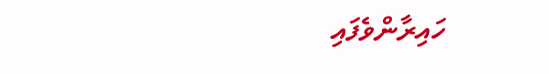ހައިރާންވެފައި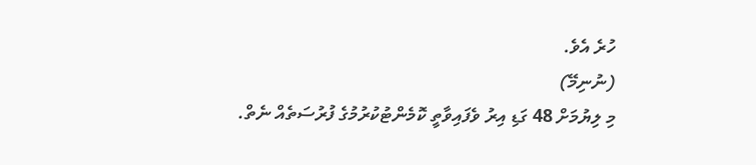ހުރެ އެވެ.
(ނުނިމޭ)
މި ލިޔުމަށް 48 ގަޑި އިރު ވެފައިވާތީ ކޮމެންޓުކުރުމުގެ ފުރުސަތެއް ނެތް.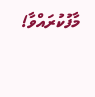މާފުކުރައްވާ!